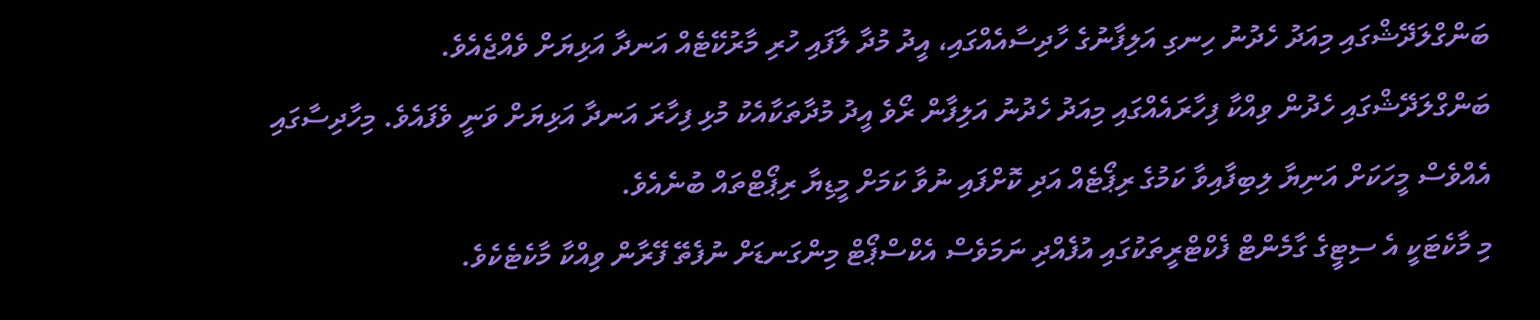ބަންގްލަދޭޝްގައި މިއަދު ހެދުނު ހިނގި އަލިފާނުގެ ހާދިސާއެއްގައި، އީދު މުދާ ލާފައި ހުރި މާރުކޭޓެއް އަނދާ އަޅިޔަށް ވެއްޖެއެވެ.
ބަންގްލަދޭޝްގައި ހެދުން ވިއްކާ ފިހާރައެއްގައި މިއަދު ހެދުނު އަލިފާން ރޯވެ އީދު މުދާތަކާއެކު މުޅި ފިހާރަ އަނދާ އަޅިޔަށް ވަނީ ވެފައެވެ. މިހާދިސާގައި އެއްވެސް މީހަކަށް އަނިޔާ ލިބިފާއިވާ ކަމުގެ ރިޕޯޓެއް އަދި ކޮށްފައި ނުވާ ކަމަށް މީޑިޔާ ރިޕޯޓްތައް ބުނެއެވެ.
މި މާކެޓަކީ އެ ސިޓީގެ ގާމެންޓް ފެކްޓްރީތަކުގައި އުފެއްދި ނަމަވެސް އެކްސްޕޯޓް މިންގަނޑަށް ނުފެތޭ ފޭރާން ވިއްކާ މާކެޓެކެވެ.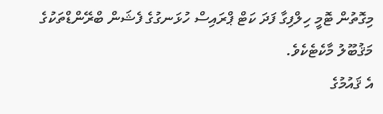މިގޮތުން ޓޮމީ ހިލްފިގާ ފަދަ ކަޓް ޕްރައިސް ހުޅަނގުގެ ފެޝަން ބްރޭންޑްތަކުގެ މަޤުބޫލު މާކެޓެކެވެ.
އެ ޤައުމުގެ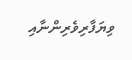ވިޔަފާރިވެރިންނާއި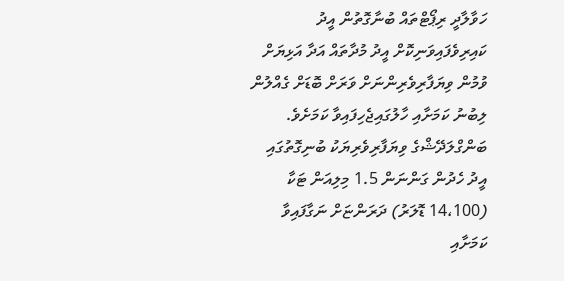ހަވާލާދީ ރިޕޯޓްތައް ބުނާގޮތުން އީދު ކައިރިވެފައިވަނިކޮށް އީދު މުދާތައް އަދާ އަޅިޔަށް ވުމުން ވިޔަފާރިވެރިންނަށް ވަރަށް ބޮޑަށް ގެއްލުން ލިބުނު ކަމަށާއި ހާލުގައިޖެހިފައިވާ ކަމަށެވެ.
ބަންގްލަދޭޝްގެ ވިޔަފާރިވެރިޔަކު ބުނިގޮތުގައި އީދު ހެދުން ގަންނަން 1.5 މިލިއަން ޓަކާ (14،100 ޑޮލަރު) ދަރަންޏަށް ނަގާފައިވާ ކަމަށާއި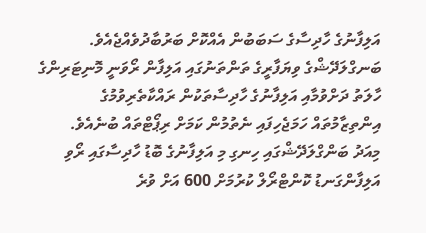އަލިފާނުގެ ހާދިސާގެ ސަބަބުން އެއްކޮށް ބަރުބާދުވެއްޖެއެވެ.
ބަނގްލަދޭޝްގެ ވިޔަފާރީގެ ތަންތަނުގައި އަލިފާން ރޯވަނީ މޮނިޓަރިންގެ ހާލަތު ދަށްވުމާއި އަލިފާނުގެ ހާދިސާތަކުން ރައްކާތެރިވުމުގެ އިންތިޒާމުތައް ހަމަޖެހިފައި ނެތުމުން ކަމަށް ރިޕޯޓްތައް ބުނެއެވެ.
މިއަދު ބަންގްލަދޭޝްގައި ހިނގި މި އަލިފާނުގެ ބޮޑު ހާދިސާގައި ރޯވި އަލިފާންގަނޑު ކޮންޓްރޯލް ކުރުމަށް 600 އަށް ވުރެ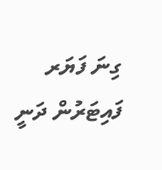ގިނަ ފަޔަރ ފައިޓަރުން ދަނީ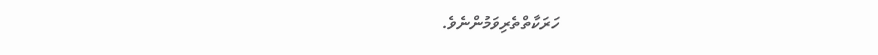ހަރަކާތްތެރިވަމުންނެވެ.